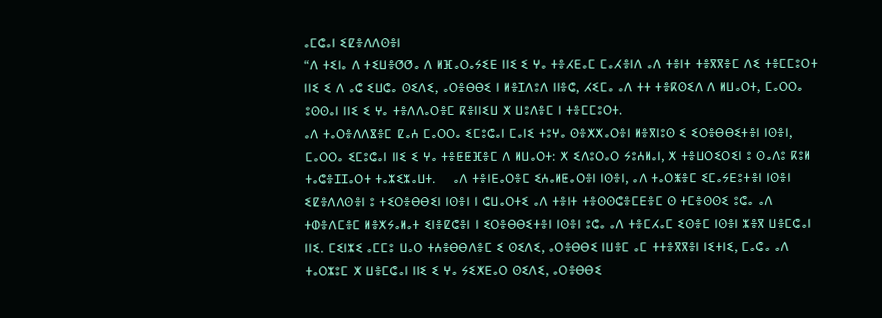ⴰⵎⵛⴰⵏ ⵉⵇⴻⴷⴷⵙⴻⵏ
“ⴷ ⵜⵉⵏⴰ ⴷ ⵜⵉⵡⴻⵚⵚⴰ ⴷ ⵍⴼⴰⵔⴰⵢⵉⴹ ⵏⵏⵉ ⵉ ⵖⴰ ⵜⴻⵃⴹⴰⵎ ⵎⴰⵃⴻⵏⴷ ⴰⴷ ⵜⴻⵏⵜ ⵜⴻⴳⴳⴻⵎ ⴷⵉ ⵜⴻⵎⵎⵓⵔⵜ ⵏⵏⵉ ⵉ ⴷ ⴰⵛ ⵉⵡⵛⴰ ⵙⵉⴷⵉ, ⴰⵔⴻⴱⴱⵉ ⵏ ⵍⴻⵊⴷⵓⴷ ⵏⵏⴻⵛ, ⵃⵉⵎⴰ ⴰⴷ ⵜⵜ ⵜⴻⴽⵙⵉⴷ ⴷ ⵍⵡⴰⵔⵜ, ⵎⴰⵔⵔⴰ ⵓⵙⵙⴰⵏ ⵏⵏⵉ ⵉ ⵖⴰ ⵜⴻⴷⴷⴰⵔⴻⵎ ⴽⴻⵏⵏⵉⵡ ⵅ ⵡⵓⴷⴻⵎ ⵏ ⵜⴻⵎⵎⵓⵔⵜ.
ⴰⴷ ⵜⴰⵔⴻⴷⴷⴵⴻⵎ ⵇⴰⵄ ⵎⴰⵔⵔⴰ ⵉⵎⵓⵛⴰⵏ ⵎⴰⵏⵉ ⵜⵓⵖⴰ ⵙⴻⵅⵅⴰⵔⴻⵏ ⵍⴻⴳⵏⵓⵙ ⵉ ⵉⵔⴻⴱⴱⵉⵜⴻⵏ ⵏⵙⴻⵏ, ⵎⴰⵔⵔⴰ ⵉⵎⵓⵛⴰⵏ ⵏⵏⵉ ⵉ ⵖⴰ ⵜⴻⵟⵟⴼⴻⵎ ⴷ ⵍⵡⴰⵔⵜ: ⵅ ⵉⴷⵓⵔⴰⵔ ⵢⵓⵄⵍⴰⵏ, ⵅ ⵜⴻⵡⵔⵉⵔⵉⵏ ⵓ ⵙⴰⴷⵓ ⴽⵓⵍ ⵜⴰⵛⴻⵊⵊⴰⵔⵜ ⵜⴰⵣⵉⵣⴰⵡⵜ.    ⴰⴷ ⵜⴻⵏⴹⴰⵔⴻⵎ ⵉⵄⴰⵍⵟⴰⵔⴻⵏ ⵏⵙⴻⵏ, ⴰⴷ ⵜⴰⵔⵥⴻⵎ ⵉⵎⴰⵢⴹⵓⵜⴻⵏ ⵏⵙⴻⵏ ⵉⵇⴻⴷⴷⵙⴻⵏ ⵓ ⵜⵉⵔⴻⴱⴱⵉⵏ ⵏⵙⴻⵏ ⵏ ⵛⵡⴰⵔⵜⵉ ⴰⴷ ⵜⴻⵏⵜ ⵜⴻⵙⵙⵛⴻⵎⴹⴻⵎ ⵙ ⵜⵎⴻⵙⵙⵉ ⵓⵛⴰ ⴰⴷ ⵜⵀⴻⴷⵎⴻⵎ ⵍⴻⵅⵢⴰⵍⴰⵜ ⵉⵏⴻⵇⵛⴻⵏ ⵏ ⵉⵔⴻⴱⴱⵉⵜⴻⵏ ⵏⵙⴻⵏ ⵓⵛⴰ ⴰⴷ ⵜⴻⵎⵃⴰⵎ ⵉⵙⴻⵎ ⵏⵙⴻⵏ ⵣⴻⴳ ⵡⴻⵎⵛⴰⵏ ⵏⵏⵉ. ⵎⵉⵏⵣⵉ ⴰⵎⵎⵓ ⵡⴰⵔ ⵜⵄⴻⴱⴱⴷⴻⵎ ⵉ ⵙⵉⴷⵉ, ⴰⵔⴻⴱⴱⵉ ⵏⵡⴻⵎ ⴰⵎ ⵜⵜⴻⴳⴳⴻⵏ ⵏⵉⵜⵏⵉ, ⵎⴰⵛⴰ ⴰⴷ ⵜⴰⵔⵣⵓⵎ ⵅ ⵡⴻⵎⵛⴰⵏ ⵏⵏⵉ ⵉ ⵖⴰ ⵢⵉⵅⴹⴰⵔ ⵙⵉⴷⵉ, ⴰⵔⴻⴱⴱⵉ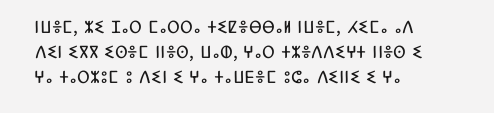ⵏⵡⴻⵎ, ⵣⵉ ⵊⴰⵔ ⵎⴰⵔⵔⴰ ⵜⵉⵇⴻⴱⴱⴰⵍ ⵏⵡⴻⵎ, ⵃⵉⵎⴰ ⴰⴷ ⴷⵉⵏ ⵉⴳⴳ ⵉⵙⴻⵎ ⵏⵏⴻⵙ, ⵡⴰⵀ, ⵖⴰⵔ ⵜⵣⴻⴷⴷⵉⵖⵜ ⵏⵏⴻⵙ ⵉ ⵖⴰ ⵜⴰⵔⵣⵓⵎ ⵓ ⴷⵉⵏ ⵉ ⵖⴰ ⵜⴰⵡⴹⴻⵎ ⵓⵛⴰ ⴷⵉⵏⵏⵉ ⵉ ⵖⴰ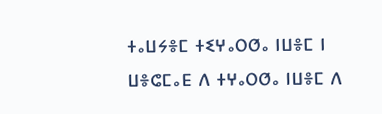ⵜⴰⵡⵢⴻⵎ ⵜⵉⵖⴰⵔⵚⴰ ⵏⵡⴻⵎ ⵏ ⵡⴻⵛⵎⴰⴹ ⴷ ⵜⵖⴰⵔⵚⴰ ⵏⵡⴻⵎ ⴷ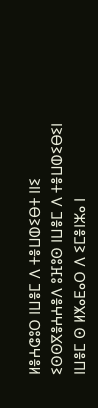ⵍⴻⵄⵛⵓⵔ ⵏⵡⴻⵎ ⴷ ⵜⴻⵡⵀⵉⴱⵜ ⵏⵏⵉ ⵉⵙⵙⴳⴻⵄⵄⴻⴷ ⵓⴼⵓⵙ ⵏⵡⴻⵎ ⴷ ⵜⴻⵡⵀⵉⴱⵉⵏ ⵏⵡⴻⵎ ⵙ ⵍⵅⴰⴹⴰⵔ ⴷ ⵉⵎⴻⵏⵣⴰ ⵏ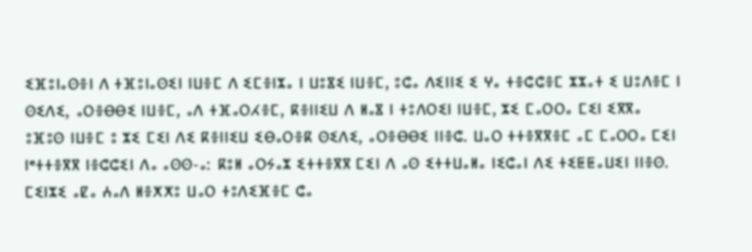ⵉⴼⵓⵏⴰⵙⴻⵏ ⴷ ⵜⴼⵓⵏⴰⵙⵉⵏ ⵏⵡⴻⵎ ⴷ ⵉⵎⴻⵏⵣⴰ ⵏ ⵡⵓⴵⵉ ⵏⵡⴻⵎ, ⵓⵛⴰ ⴷⵉⵏⵏⵉ ⵉ ⵖⴰ ⵜⴻⵛⵛⴻⵎ ⵣⵣⴰⵜ ⵉ ⵡⵓⴷⴻⵎ ⵏ ⵙⵉⴷⵉ, ⴰⵔⴻⴱⴱⵉ ⵏⵡⴻⵎ, ⴰⴷ ⵜⴼⴰⵔⵃⴻⵎ, ⴽⴻⵏⵏⵉⵡ ⴷ ⵍⴰⴵ ⵏ ⵜⵓⴷⵔⵉⵏ ⵏⵡⴻⵎ, ⵣⵉ ⵎⴰⵔⵔⴰ ⵎⵉⵏ ⵉⴳⴳⴰ ⵓⴼⵓⵙ ⵏⵡⴻⵎ ⵓ ⵣⵉ ⵎⵉⵏ ⴷⵉ ⴽⴻⵏⵏⵉⵡ ⵉⴱⴰⵔⴻⴽ ⵙⵉⴷⵉ, ⴰⵔⴻⴱⴱⵉ ⵏⵏⴻⵛ. ⵡⴰⵔ ⵜⵜⴻⴳⴳⴻⵎ ⴰⵎ ⵎⴰⵔⵔⴰ ⵎⵉⵏ ⵏᵉⵜⵜⴻⴳⴳ ⵏⴻⵛⵛⵉⵏ ⴷⴰ ⴰⵙⵙ-ⴰ: ⴽⵓⵍ ⴰⵔⵢⴰⵣ ⵉⵜⵜⴻⴳⴳ ⵎⵉⵏ ⴷ ⴰⵙ ⵉⵜⵜⵡⴰⵍⴰ ⵏⵉⵛⴰⵏ ⴷⵉ ⵜⵉⵟⵟⴰⵡⵉⵏ ⵏⵏⴻⵙ. ⵎⵉⵏⵣⵉ ⴰⵇⴰ ⵄⴰⴷ ⵍⴻⵅⵅⵓ ⵡⴰⵔ ⵜⵓⴷⵉⴼⴻⵎ ⵛⴰ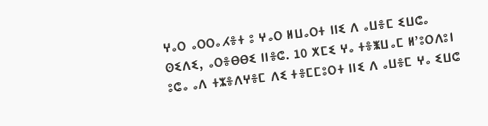ⵖⴰⵔ ⴰⵔⵔⴰⵃⴻⵜ ⵓ ⵖⴰⵔ ⵍⵡⴰⵔⵜ ⵏⵏⵉ ⴷ ⴰⵡⴻⵎ ⵉⵡⵛⴰ ⵙⵉⴷⵉ, ⴰⵔⴻⴱⴱⵉ ⵏⵏⴻⵛ. 10 ⵅⵎⵉ ⵖⴰ ⵜⴻⵥⵡⴰⵎ ⵍ’ⵓⵔⴷⵓⵏ ⵓⵛⴰ ⴰⴷ ⵜⵣⴻⴷⵖⴻⵎ ⴷⵉ ⵜⴻⵎⵎⵓⵔⵜ ⵏⵏⵉ ⴷ ⴰⵡⴻⵎ ⵖⴰ ⵉⵡⵛ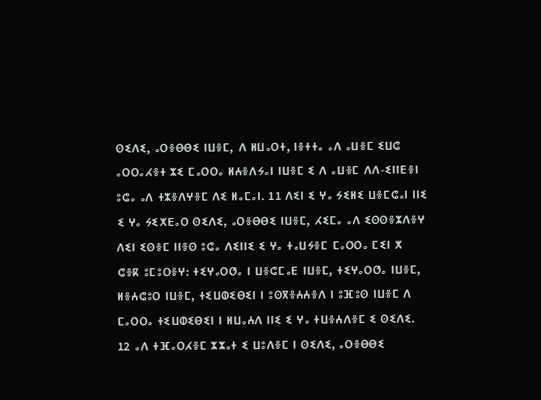ⵙⵉⴷⵉ, ⴰⵔⴻⴱⴱⵉ ⵏⵡⴻⵎ, ⴷ ⵍⵡⴰⵔⵜ, ⵏⴻⵜⵜⴰ ⴰⴷ ⴰⵡⴻⵎ ⵉⵡⵛ ⴰⵔⵔⴰⵃⴻⵜ ⵣⵉ ⵎⴰⵔⵔⴰ ⵍⵄⴻⴷⵢⴰⵏ ⵏⵡⴻⵎ ⵉ ⴷ ⴰⵡⴻⵎ ⴷⴷ-ⵉⵏⵏⴹⴻⵏ ⵓⵛⴰ ⴰⴷ ⵜⵣⴻⴷⵖⴻⵎ ⴷⵉ ⵍⴰⵎⴰⵏ. 11 ⴷⵉⵏ ⵉ ⵖⴰ ⵢⵉⵍⵉ ⵡⴻⵎⵛⴰⵏ ⵏⵏⵉ ⵉ ⵖⴰ ⵢⵉⵅⴹⴰⵔ ⵙⵉⴷⵉ, ⴰⵔⴻⴱⴱⵉ ⵏⵡⴻⵎ, ⵃⵉⵎⴰ ⴰⴷ ⵉⵙⵙⴻⵣⴷⴻⵖ ⴷⵉⵏ ⵉⵙⴻⵎ ⵏⵏⴻⵙ ⵓⵛⴰ ⴷⵉⵏⵏⵉ ⵉ ⵖⴰ ⵜⴰⵡⵢⴻⵎ ⵎⴰⵔⵔⴰ ⵎⵉⵏ ⵅ ⵛⴻⴽ ⵓⵎⵓⵔⴻⵖ: ⵜⵉⵖⴰⵔⵚⴰ ⵏ ⵡⴻⵛⵎⴰⴹ ⵏⵡⴻⵎ, ⵜⵉⵖⴰⵔⵚⴰ ⵏⵡⴻⵎ, ⵍⴻⵄⵛⵓⵔ ⵏⵡⴻⵎ, ⵜⵉⵡⵀⵉⴱⵉⵏ ⵏ ⵓⵙⴳⴻⵄⵄⴻⴷ ⵏ ⵓⴼⵓⵙ ⵏⵡⴻⵎ ⴷ ⵎⴰⵔⵔⴰ ⵜⵉⵡⵀⵉⴱⵉⵏ ⵏ ⵍⵡⴰⵄⴷ ⵏⵏⵉ ⵉ ⵖⴰ ⵜⵡⴻⵄⴷⴻⵎ ⵉ ⵙⵉⴷⵉ. 12 ⴰⴷ ⵜⴼⴰⵔⵃⴻⵎ ⵣⵣⴰⵜ ⵉ ⵡⵓⴷⴻⵎ ⵏ ⵙⵉⴷⵉ, ⴰⵔⴻⴱⴱⵉ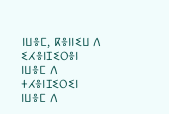ⵏⵡⴻⵎ, ⴽⴻⵏⵏⵉⵡ ⴷ ⵉⵃⴻⵏⵊⵉⵔⴻⵏ ⵏⵡⴻⵎ ⴷ ⵜⵃⴻⵏⵊⵉⵔⵉⵏ ⵏⵡⴻⵎ ⴷ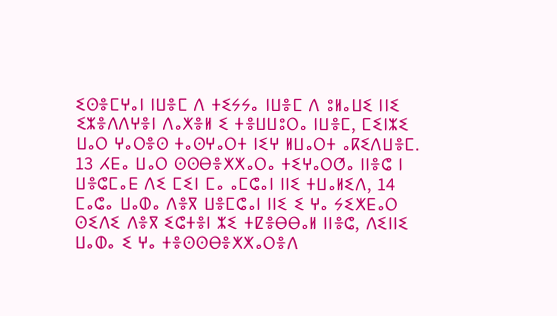ⵉⵙⴻⵎⵖⴰⵏ ⵏⵡⴻⵎ ⴷ ⵜⵉⵢⵢⴰ ⵏⵡⴻⵎ ⴷ ⵓⵍⴰⵡⵉ ⵏⵏⵉ ⵉⵣⴻⴷⴷⵖⴻⵏ ⴷⴰⵅⴻⵍ ⵉ ⵜⴻⵡⵡⵓⵔⴰ ⵏⵡⴻⵎ, ⵎⵉⵏⵣⵉ ⵡⴰⵔ ⵖⴰⵔⴻⵙ ⵜⴰⵙⵖⴰⵔⵜ ⵏⵉⵖ ⵍⵡⴰⵔⵜ ⴰⴽⵉⴷⵡⴻⵎ. 13 ⵃⴹⴰ ⵡⴰⵔ ⵙⵙⴱⴻⵅⵅⴰⵔⴰ ⵜⵉⵖⴰⵔⵚⴰ ⵏⵏⴻⵛ ⵏ ⵡⴻⵛⵎⴰⴹ ⴷⵉ ⵎⵉⵏ ⵎⴰ ⴰⵎⵛⴰⵏ ⵏⵏⵉ ⵜⵡⴰⵍⵉⴷ, 14 ⵎⴰⵛⴰ ⵡⴰⵀⴰ ⴷⴻⴳ ⵡⴻⵎⵛⴰⵏ ⵏⵏⵉ ⵉ ⵖⴰ ⵢⵉⵅⴹⴰⵔ ⵙⵉⴷⵉ ⴷⴻⴳ ⵉⵛⵜⴻⵏ ⵣⵉ ⵜⵇⴻⴱⴱⴰⵍ ⵏⵏⴻⵛ, ⴷⵉⵏⵏⵉ ⵡⴰⵀⴰ ⵉ ⵖⴰ ⵜⴻⵙⵙⴱⴻⵅⵅⴰⵔⴻⴷ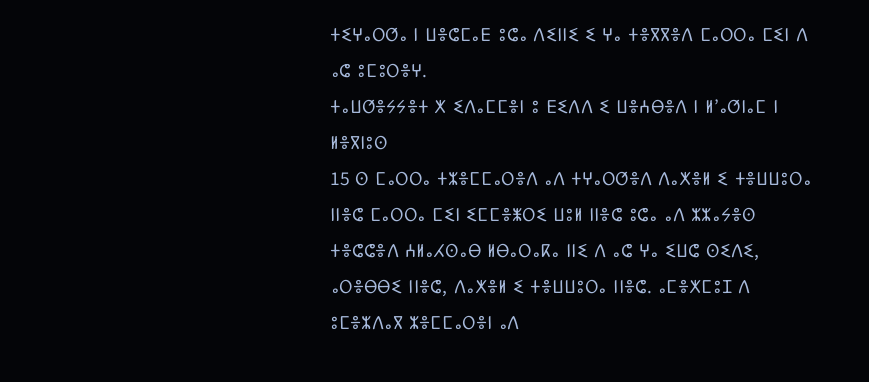ⵜⵉⵖⴰⵔⵚⴰ ⵏ ⵡⴻⵛⵎⴰⴹ ⵓⵛⴰ ⴷⵉⵏⵏⵉ ⵉ ⵖⴰ ⵜⴻⴳⴳⴻⴷ ⵎⴰⵔⵔⴰ ⵎⵉⵏ ⴷ ⴰⵛ ⵓⵎⵓⵔⴻⵖ.
ⵜⴰⵡⵚⴻⵢⵢⴻⵜ ⵅ ⵉⴷⴰⵎⵎⴻⵏ ⵓ ⴹⵉⴷⴷ ⵉ ⵡⴻⵄⴱⴻⴷ ⵏ ⵍ’ⴰⵚⵏⴰⵎ ⵏ ⵍⴻⴳⵏⵓⵙ
15 ⵙ ⵎⴰⵔⵔⴰ ⵜⵣⴻⵎⵎⴰⵔⴻⴷ ⴰⴷ ⵜⵖⴰⵔⵚⴻⴷ ⴷⴰⵅⴻⵍ ⵉ ⵜⴻⵡⵡⵓⵔⴰ ⵏⵏⴻⵛ ⵎⴰⵔⵔⴰ ⵎⵉⵏ ⵉⵎⵎⴻⵥⵔⵉ ⵡⵓⵍ ⵏⵏⴻⵛ ⵓⵛⴰ ⴰⴷ ⵣⵣⴰⵢⴻⵙ ⵜⴻⵛⵛⴻⴷ ⵄⵍⴰⵃⵙⴰⴱ ⵍⴱⴰⵔⴰⴽⴰ ⵏⵏⵉ ⴷ ⴰⵛ ⵖⴰ ⵉⵡⵛ ⵙⵉⴷⵉ, ⴰⵔⴻⴱⴱⵉ ⵏⵏⴻⵛ, ⴷⴰⵅⴻⵍ ⵉ ⵜⴻⵡⵡⵓⵔⴰ ⵏⵏⴻⵛ. ⴰⵎⴻⵅⵎⵓⵊ ⴷ ⵓⵎⴻⵣⴷⴰⴳ ⵣⴻⵎⵎⴰⵔⴻⵏ ⴰⴷ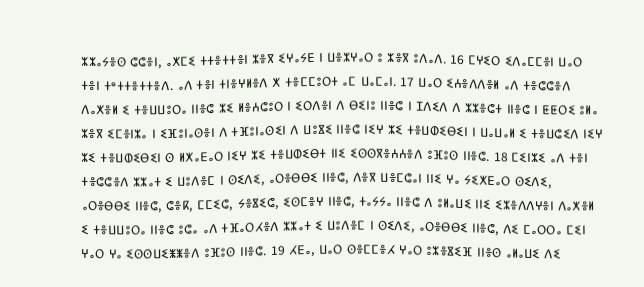ⵣⵣⴰⵢⴻⵙ ⵛⵛⴻⵏ, ⴰⵅⵎⵉ ⵜⵜⴻⵜⵜⴻⵏ ⵣⴻⴳ ⵉⵖⴰⵢⴹ ⵏ ⵡⴻⵣⵖⴰⵔ ⵓ ⵣⴻⴳ ⵓⴷⴰⴷ. 16 ⵎⵖⵉⵔ ⵉⴷⴰⵎⵎⴻⵏ ⵡⴰⵔ ⵜⴻⵏ ⵜᵉⵜⵜⴻⵜⵜⴻⴷ. ⴰⴷ ⵜⴻⵏ ⵜⵏⴻⵖⵍⴻⴷ ⵅ ⵜⴻⵎⵎⵓⵔⵜ ⴰⵎ ⵡⴰⵎⴰⵏ. 17 ⵡⴰⵔ ⵉⵄⴻⴷⴷⴻⵍ ⴰⴷ ⵜⴻⵛⵛⴻⴷ ⴷⴰⵅⴻⵍ ⵉ ⵜⴻⵡⵡⵓⵔⴰ ⵏⵏⴻⵛ ⵣⵉ ⵍⴻⵄⵛⵓⵔ ⵏ ⵉⵔⴷⴻⵏ ⴷ ⴱⵉⵏⵓ ⵏⵏⴻⵛ ⵏ ⵊⴷⵉⴷ ⴷ ⵣⵣⴻⵛⵜ ⵏⵏⴻⵛ ⵏ ⵟⵟⵔⵉ ⵓⵍⴰ ⵣⴻⴳ ⵉⵎⴻⵏⵣⴰ ⵏ ⵉⴼⵓⵏⴰⵙⴻⵏ ⴷ ⵜⴼⵓⵏⴰⵙⵉⵏ ⴷ ⵡⵓⴵⵉ ⵏⵏⴻⵛ ⵏⵉⵖ ⵣⵉ ⵜⴻⵡⵀⵉⴱⵉⵏ ⵏ ⵡⴰⵡⴰⵍ ⵉ ⵜⴻⵡⵛⵉⴷ ⵏⵉⵖ ⵣⵉ ⵜⴻⵡⵀⵉⴱⵉⵏ ⵙ ⵍⵅⴰⴹⴰⵔ ⵏⵉⵖ ⵣⵉ ⵜⴻⵡⵀⵉⴱⵜ ⵏⵏⵉ ⵉⵙⵙⴳⴻⵄⵄⴻⴷ ⵓⴼⵓⵙ ⵏⵏⴻⵛ. 18 ⵎⵉⵏⵣⵉ ⴰⴷ ⵜⴻⵏ ⵜⴻⵛⵛⴻⴷ ⵣⵣⴰⵜ ⵉ ⵡⵓⴷⴻⵎ ⵏ ⵙⵉⴷⵉ, ⴰⵔⴻⴱⴱⵉ ⵏⵏⴻⵛ, ⴷⴻⴳ ⵡⴻⵎⵛⴰⵏ ⵏⵏⵉ ⵖⴰ ⵢⵉⵅⴹⴰⵔ ⵙⵉⴷⵉ, ⴰⵔⴻⴱⴱⵉ ⵏⵏⴻⵛ, ⵛⴻⴽ, ⵎⵎⵉⵛ, ⵢⴻⴵⵉⵛ, ⵉⵙⵎⴻⵖ ⵏⵏⴻⵛ, ⵜⴰⵢⵢⴰ ⵏⵏⴻⵛ ⴷ ⵓⵍⴰⵡⵉ ⵏⵏⵉ ⵉⵣⴻⴷⴷⵖⴻⵏ ⴷⴰⵅⴻⵍ ⵉ ⵜⴻⵡⵡⵓⵔⴰ ⵏⵏⴻⵛ ⵓⵛⴰ ⴰⴷ ⵜⴼⴰⵔⵃⴻⴷ ⵣⵣⴰⵜ ⵉ ⵡⵓⴷⴻⵎ ⵏ ⵙⵉⴷⵉ, ⴰⵔⴻⴱⴱⵉ ⵏⵏⴻⵛ, ⴷⵉ ⵎⴰⵔⵔⴰ ⵎⵉⵏ ⵖⴰⵔ ⵖⴰ ⵉⵙⵙⵡⵉⵥⵥⴻⴷ ⵓⴼⵓⵙ ⵏⵏⴻⵛ. 19 ⵃⴹⴰ, ⵡⴰⵔ ⵙⴻⵎⵎⴻⵃ ⵖⴰⵔ ⵓⵣⴻⴵⵉⴼ ⵏⵏⴻⵙ ⴰⵍⴰⵡⵉ ⴷⵉ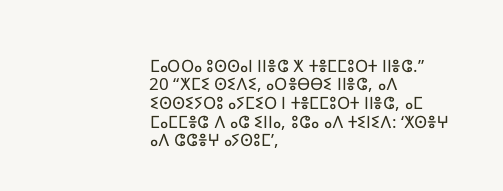ⵎⴰⵔⵔⴰ ⵓⵙⵙⴰⵏ ⵏⵏⴻⵛ ⵅ ⵜⴻⵎⵎⵓⵔⵜ ⵏⵏⴻⵛ.”
20 “ⵅⵎⵉ ⵙⵉⴷⵉ, ⴰⵔⴻⴱⴱⵉ ⵏⵏⴻⵛ, ⴰⴷ ⵉⵙⵙⵉⵢⵔⵓ ⴰⵢⵎⵉⵔ ⵏ ⵜⴻⵎⵎⵓⵔⵜ ⵏⵏⴻⵛ, ⴰⵎ ⵎⴰⵎⵎⴻⵛ ⴷ ⴰⵛ ⵉⵏⵏⴰ, ⵓⵛⴰ ⴰⴷ ⵜⵉⵏⵉⴷ: ‘ⵅⵙⴻⵖ ⴰⴷ ⵛⵛⴻⵖ ⴰⵢⵙⵓⵎ’,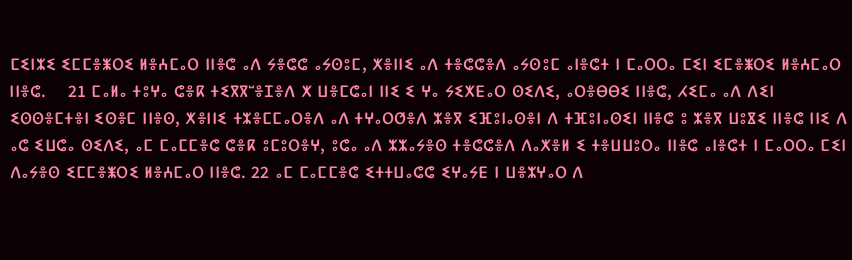ⵎⵉⵏⵣⵉ ⵉⵎⵎⴻⵥⵔⵉ ⵍⴻⵄⵎⴰⵔ ⵏⵏⴻⵛ ⴰⴷ ⵢⴻⵛⵛ ⴰⵢⵙⵓⵎ, ⵅⴻⵏⵏⵉ ⴰⴷ ⵜⴻⵛⵛⴻⴷ ⴰⵢⵙⵓⵎ ⴰⵏⴻⵛⵜ ⵏ ⵎⴰⵔⵔⴰ ⵎⵉⵏ ⵉⵎⴻⵥⵔⵉ ⵍⴻⵄⵎⴰⵔ ⵏⵏⴻⵛ.    21 ⵎⴰⵍⴰ ⵜⵓⵖⴰ ⵛⴻⴽ ⵜⵉⴳⴳⵯⴻⵊⴻⴷ ⵅ ⵡⴻⵎⵛⴰⵏ ⵏⵏⵉ ⵉ ⵖⴰ ⵢⵉⵅⴹⴰⵔ ⵙⵉⴷⵉ, ⴰⵔⴻⴱⴱⵉ ⵏⵏⴻⵛ, ⵃⵉⵎⴰ ⴰⴷ ⴷⵉⵏ ⵉⵙⵙⴻⵎⵜⴻⵏ ⵉⵙⴻⵎ ⵏⵏⴻⵙ, ⵅⴻⵏⵏⵉ ⵜⵣⴻⵎⵎⴰⵔⴻⴷ ⴰⴷ ⵜⵖⴰⵔⵚⴻⴷ ⵣⴻⴳ ⵉⴼⵓⵏⴰⵙⴻⵏ ⴷ ⵜⴼⵓⵏⴰⵙⵉⵏ ⵏⵏⴻⵛ ⵓ ⵣⴻⴳ ⵡⵓⴵⵉ ⵏⵏⴻⵛ ⵏⵏⵉ ⴷ ⴰⵛ ⵉⵡⵛⴰ ⵙⵉⴷⵉ, ⴰⵎ ⵎⴰⵎⵎⴻⵛ ⵛⴻⴽ ⵓⵎⵓⵔⴻⵖ, ⵓⵛⴰ ⴰⴷ ⵣⵣⴰⵢⴻⵙ ⵜⴻⵛⵛⴻⴷ ⴷⴰⵅⴻⵍ ⵉ ⵜⴻⵡⵡⵓⵔⴰ ⵏⵏⴻⵛ ⴰⵏⴻⵛⵜ ⵏ ⵎⴰⵔⵔⴰ ⵎⵉⵏ ⴷⴰⵢⴻⵙ ⵉⵎⵎⴻⵥⵔⵉ ⵍⴻⵄⵎⴰⵔ ⵏⵏⴻⵛ. 22 ⴰⵎ ⵎⴰⵎⵎⴻⵛ ⵉⵜⵜⵡⴰⵛⵛ ⵉⵖⴰⵢⴹ ⵏ ⵡⴻⵣⵖⴰⵔ ⴷ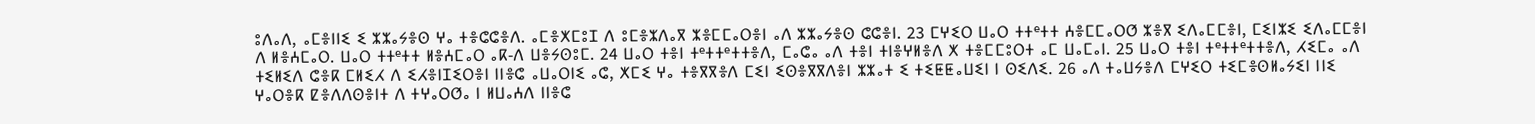ⵓⴷⴰⴷ, ⴰⵎⴻⵏⵏⵉ ⵉ ⵣⵣⴰⵢⴻⵙ ⵖⴰ ⵜⴻⵛⵛⴻⴷ. ⴰⵎⴻⵅⵎⵓⵊ ⴷ ⵓⵎⴻⵣⴷⴰⴳ ⵣⴻⵎⵎⴰⵔⴻⵏ ⴰⴷ ⵣⵣⴰⵢⴻⵙ ⵛⵛⴻⵏ. 23 ⵎⵖⵉⵔ ⵡⴰⵔ ⵜⵜᵉⵜⵜ ⵄⴻⵎⵎⴰⵔⵚ ⵣⴻⴳ ⵉⴷⴰⵎⵎⴻⵏ, ⵎⵉⵏⵣⵉ ⵉⴷⴰⵎⵎⴻⵏ ⴷ ⵍⴻⵄⵎⴰⵔ. ⵡⴰⵔ ⵜⵜᵉⵜⵜ ⵍⴻⵄⵎⴰⵔ ⴰⴽ-ⴷ ⵡⴻⵢⵙⵓⵎ. 24 ⵡⴰⵔ ⵜⴻⵏ ⵜᵉⵜⵜᵉⵜⵜⴻⴷ, ⵎⴰⵛⴰ ⴰⴷ ⵜⴻⵏ ⵜⵏⴻⵖⵍⴻⴷ ⵅ ⵜⴻⵎⵎⵓⵔⵜ ⴰⵎ ⵡⴰⵎⴰⵏ. 25 ⵡⴰⵔ ⵜⴻⵏ ⵜᵉⵜⵜᵉⵜⵜⴻⴷ, ⵃⵉⵎⴰ ⴰⴷ ⵜⵉⵍⵉⴷ ⵛⴻⴽ ⵎⵍⵉⵃ ⴷ ⵉⵃⴻⵏⵊⵉⵔⴻⵏ ⵏⵏⴻⵛ ⴰⵡⴰⵔⵏⵉ ⴰⵛ, ⵅⵎⵉ ⵖⴰ ⵜⴻⴳⴳⴻⴷ ⵎⵉⵏ ⵉⵙⴻⴳⴳⴷⴻⵏ ⵣⵣⴰⵜ ⵉ ⵜⵉⵟⵟⴰⵡⵉⵏ ⵏ ⵙⵉⴷⵉ. 26 ⴰⴷ ⵜⴰⵡⵢⴻⴷ ⵎⵖⵉⵔ ⵜⵉⵎⴻⵙⵍⴰⵢⵉⵏ ⵏⵏⵉ ⵖⴰⵔⴻⴽ ⵇⴻⴷⴷⵙⴻⵏⵜ ⴷ ⵜⵖⴰⵔⵚⴰ ⵏ ⵍⵡⴰⵄⴷ ⵏⵏⴻⵛ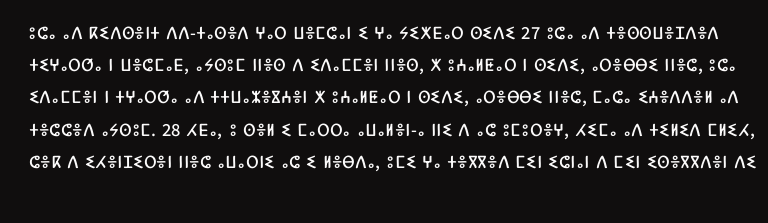ⵓⵛⴰ ⴰⴷ ⴽⵉⴷⵙⴻⵏⵜ ⴷⴷ-ⵜⴰⵙⴻⴷ ⵖⴰⵔ ⵡⴻⵎⵛⴰⵏ ⵉ ⵖⴰ ⵢⵉⵅⴹⴰⵔ ⵙⵉⴷⵉ 27 ⵓⵛⴰ ⴰⴷ ⵜⴻⵙⵙⵡⴻⵊⴷⴻⴷ ⵜⵉⵖⴰⵔⵚⴰ ⵏ ⵡⴻⵛⵎⴰⴹ, ⴰⵢⵙⵓⵎ ⵏⵏⴻⵙ ⴷ ⵉⴷⴰⵎⵎⴻⵏ ⵏⵏⴻⵙ, ⵅ ⵓⵄⴰⵍⵟⴰⵔ ⵏ ⵙⵉⴷⵉ, ⴰⵔⴻⴱⴱⵉ ⵏⵏⴻⵛ, ⵓⵛⴰ ⵉⴷⴰⵎⵎⴻⵏ ⵏ ⵜⵖⴰⵔⵚⴰ ⴰⴷ ⵜⵜⵡⴰⵣⴻⴵⵄⴻⵏ ⵅ ⵓⵄⴰⵍⵟⴰⵔ ⵏ ⵙⵉⴷⵉ, ⴰⵔⴻⴱⴱⵉ ⵏⵏⴻⵛ, ⵎⴰⵛⴰ ⵉⵄⴻⴷⴷⴻⵍ ⴰⴷ ⵜⴻⵛⵛⴻⴷ ⴰⵢⵙⵓⵎ. 28 ⵃⴹⴰ, ⵓ ⵙⴻⵍ ⵉ ⵎⴰⵔⵔⴰ ⴰⵡⴰⵍⴻⵏ-ⴰ ⵏⵏⵉ ⴷ ⴰⵛ ⵓⵎⵓⵔⴻⵖ, ⵃⵉⵎⴰ ⴰⴷ ⵜⵉⵍⵉⴷ ⵎⵍⵉⵃ, ⵛⴻⴽ ⴷ ⵉⵃⴻⵏⵊⵉⵔⴻⵏ ⵏⵏⴻⵛ ⴰⵡⴰⵔⵏⵉ ⴰⵛ ⵉ ⵍⴻⴱⴷⴰ, ⵓⵎⵉ ⵖⴰ ⵜⴻⴳⴳⴻⴷ ⵎⵉⵏ ⵉⵛⵏⴰⵏ ⴷ ⵎⵉⵏ ⵉⵙⴻⴳⴳⴷⴻⵏ ⴷⵉ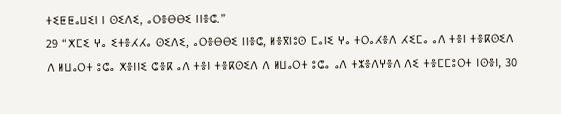ⵜⵉⵟⵟⴰⵡⵉⵏ ⵏ ⵙⵉⴷⵉ, ⴰⵔⴻⴱⴱⵉ ⵏⵏⴻⵛ.”
29 “ⵅⵎⵉ ⵖⴰ ⵉⵜⴻⵃⵃⴰ ⵙⵉⴷⵉ, ⴰⵔⴻⴱⴱⵉ ⵏⵏⴻⵛ, ⵍⴻⴳⵏⵓⵙ ⵎⴰⵏⵉ ⵖⴰ ⵜⵔⴰⵃⴻⴷ ⵃⵉⵎⴰ ⴰⴷ ⵜⴻⵏ ⵜⴻⴽⵙⵉⴷ ⴷ ⵍⵡⴰⵔⵜ ⵓⵛⴰ ⵅⴻⵏⵏⵉ ⵛⴻⴽ ⴰⴷ ⵜⴻⵏ ⵜⴻⴽⵙⵉⴷ ⴷ ⵍⵡⴰⵔⵜ ⵓⵛⴰ ⴰⴷ ⵜⵣⴻⴷⵖⴻⴷ ⴷⵉ ⵜⴻⵎⵎⵓⵔⵜ ⵏⵙⴻⵏ, 30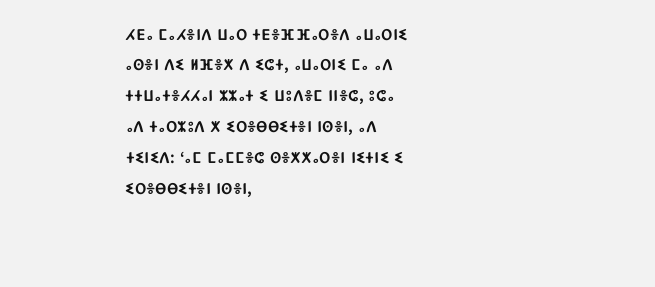ⵃⴹⴰ ⵎⴰⵃⴻⵏⴷ ⵡⴰⵔ ⵜⴹⴻⴼⴼⴰⵔⴻⴷ ⴰⵡⴰⵔⵏⵉ ⴰⵙⴻⵏ ⴷⵉ ⵍⴼⴻⵅ ⴷ ⵉⵛⵜ, ⴰⵡⴰⵔⵏⵉ ⵎⴰ ⴰⴷ ⵜⵜⵡⴰⵜⴻⵃⵃⴰⵏ ⵣⵣⴰⵜ ⵉ ⵡⵓⴷⴻⵎ ⵏⵏⴻⵛ, ⵓⵛⴰ ⴰⴷ ⵜⴰⵔⵣⵓⴷ ⵅ ⵉⵔⴻⴱⴱⵉⵜⴻⵏ ⵏⵙⴻⵏ, ⴰⴷ ⵜⵉⵏⵉⴷ: ‘ⴰⵎ ⵎⴰⵎⵎⴻⵛ ⵙⴻⵅⵅⴰⵔⴻⵏ ⵏⵉⵜⵏⵉ ⵉ ⵉⵔⴻⴱⴱⵉⵜⴻⵏ ⵏⵙⴻⵏ,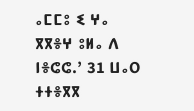ⴰⵎⵎⵓ ⵉ ⵖⴰ ⴳⴳⴻⵖ ⵓⵍⴰ ⴷ ⵏⴻⵛⵛ.’ 31 ⵡⴰⵔ ⵜⵜⴻⴳⴳ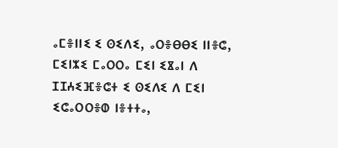ⴰⵎⴻⵏⵏⵉ ⵉ ⵙⵉⴷⵉ, ⴰⵔⴻⴱⴱⵉ ⵏⵏⴻⵛ, ⵎⵉⵏⵣⵉ ⵎⴰⵔⵔⴰ ⵎⵉⵏ ⵉⴵⴰⵏ ⴷ ⵊⵊⵄⵉⴼⴻⵛⵜ ⵉ ⵙⵉⴷⵉ ⴷ ⵎⵉⵏ ⵉⵛⴰⵔⵔⴻⵀ ⵏⴻⵜⵜⴰ,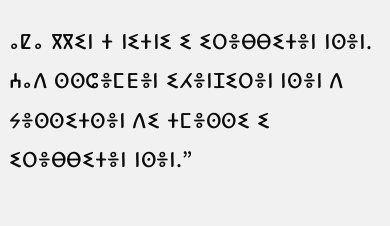ⴰⵇⴰ ⴳⴳⵉⵏ ⵜ ⵏⵉⵜⵏⵉ ⵉ ⵉⵔⴻⴱⴱⵉⵜⴻⵏ ⵏⵙⴻⵏ. ⵄⴰⴷ ⵙⵙⵛⴻⵎⴹⴻⵏ ⵉⵃⴻⵏⵊⵉⵔⴻⵏ ⵏⵙⴻⵏ ⴷ ⵢⴻⵙⵙⵉⵜⵙⴻⵏ ⴷⵉ ⵜⵎⴻⵙⵙⵉ ⵉ ⵉⵔⴻⴱⴱⵉⵜⴻⵏ ⵏⵙⴻⵏ.”